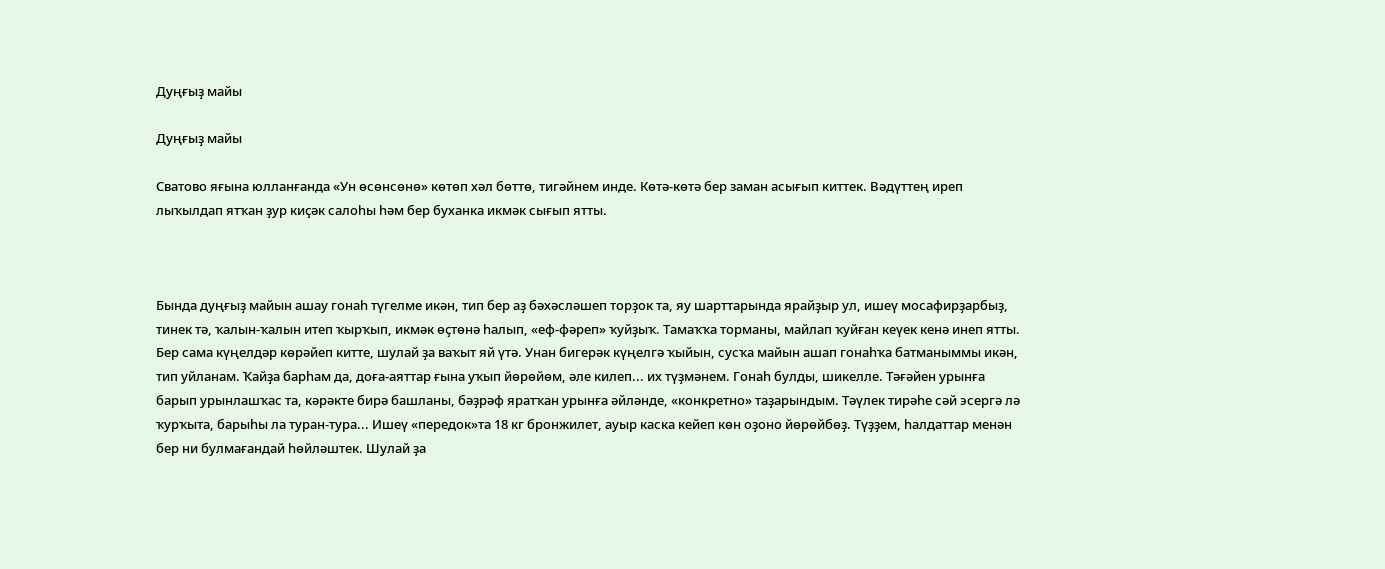Дуңғыҙ майы

Дуңғыҙ майы

Сватово яғына юлланғанда «Ун өсөнсөнө» көтөп хәл бөттө, тигәйнем инде. Көтә-көтә бер заман асығып киттек. Вәдүттең иреп лыҡылдап ятҡан ҙур киҫәк салоһы һәм бер буханка икмәк сығып ятты.



Бында дуңғыҙ майын ашау гонаһ түгелме икән, тип бер аҙ бәхәсләшеп торҙок та, яу шарттарында ярайҙыр ул, ишеү мосафирҙарбыҙ, тинек тә, ҡалын-ҡалын итеп ҡырҡып, икмәк өҫтөнә һалып, «еф-фәреп» ҡуйҙыҡ. Тамаҡҡа торманы, майлап ҡуйған кеүек кенә инеп ятты. Бер сама күңелдәр көрәйеп китте, шулай ҙа ваҡыт яй үтә. Унан бигерәк күңелгә ҡыйын, сусҡа майын ашап гонаһҡа батманыммы икән, тип уйланам. Ҡайҙа барһам да, доға-аяттар ғына уҡып йөрөйөм, әле килеп... их түҙмәнем. Гонаһ булды, шикелле. Тәғәйен урынға барып урынлашҡас та, кәрәкте бирә башланы, бәҙрәф яратҡан урынға әйләнде, «конкретно» таҙарындым. Тәүлек тирәһе сәй эсергә лә ҡурҡыта, барыһы ла туран-тура... Ишеү «передок»та 18 кг бронжилет, ауыр каска кейеп көн оҙоно йөрөйбөҙ. Түҙҙем, һалдаттар менән бер ни булмағандай һөйләштек. Шулай ҙа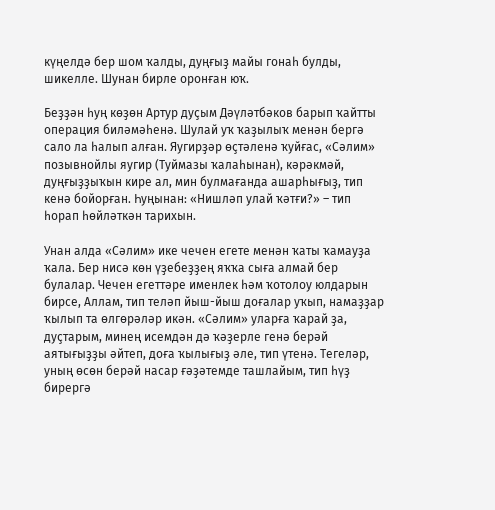күңелдә бер шом ҡалды, дуңғыҙ майы гонаһ булды, шикелле. Шунан бирле оронған юҡ.

Беҙҙән һуң көҙөн Артур дуҫым Дәүләтбәков барып ҡайтты операция биләмәһенә. Шулай уҡ ҡаҙылыҡ менән бергә сало ла һалып алған. Яугирҙәр өҫтәленә ҡуйғас, «Сәлим» позывнойлы яугир (Туймазы ҡалаһынан), кәрәкмәй, дуңғыҙҙыҡын кире ал, мин булмағанда ашарһығыҙ, тип кенә бойорған. Һуңынан: «Нишләп улай ҡәтғи?» – тип һорап һөйләткән тарихын.

Унан алда «Сәлим» ике чечен егете менән ҡаты ҡамауҙа ҡала. Бер нисә көн үҙебеҙҙең яҡҡа сыға алмай бер булалар. Чечен егеттәре именлек һәм ҡотолоу юлдарын бирсе, Аллам, тип теләп йыш-йыш доғалар уҡып, намаҙҙар ҡылып та өлгөрәләр икән. «Сәлим» уларға ҡарай ҙа, дуҫтарым, минең исемдән дә ҡәҙерле генә берәй аятығыҙҙы әйтеп, доға ҡылығыҙ әле, тип үтенә. Тегеләр, уның өсөн берәй насар ғәҙәтемде ташлайым, тип һүҙ бирергә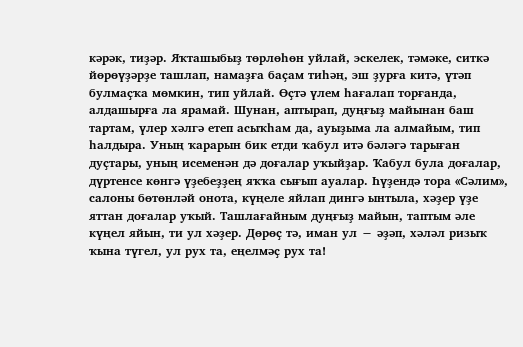кәрәк, тиҙәр. Яҡташыбыҙ төрлөһөн уйлай, эскелек, тәмәке, ситкә йөрөүҙәрҙе ташлап, намаҙға баҫам тиһәң, эш ҙурға китә, үтәп булмаҫҡа мөмкин, тип уйлай. Өҫтә үлем һағалап торғанда, алдашырға ла ярамай. Шунан, аптырап, дуңғыҙ майынан баш тартам, үлер хәлгә етеп асыҡһам да, ауыҙыма ла алмайым, тип һалдыра. Уның ҡарарын бик етди ҡабул итә бәләгә тарыған дуҫтары, уның исеменән дә доғалар уҡыйҙар. Ҡабул була доғалар, дүртенсе көнгә үҙебеҙҙең яҡҡа сығып ауалар. Һүҙендә тора «Сәлим», салоны бөтөнләй онота, күңеле яйлап дингә ынтыла, хәҙер үҙе яттан доғалар уҡый. Ташлағайным дуңғыҙ майын, таптым әле күңел яйын, ти ул хәҙер. Дөрөҫ тә, иман ул − әҙәп, хәләл ризыҡ ҡына түгел, ул рух та, еңелмәҫ рух та!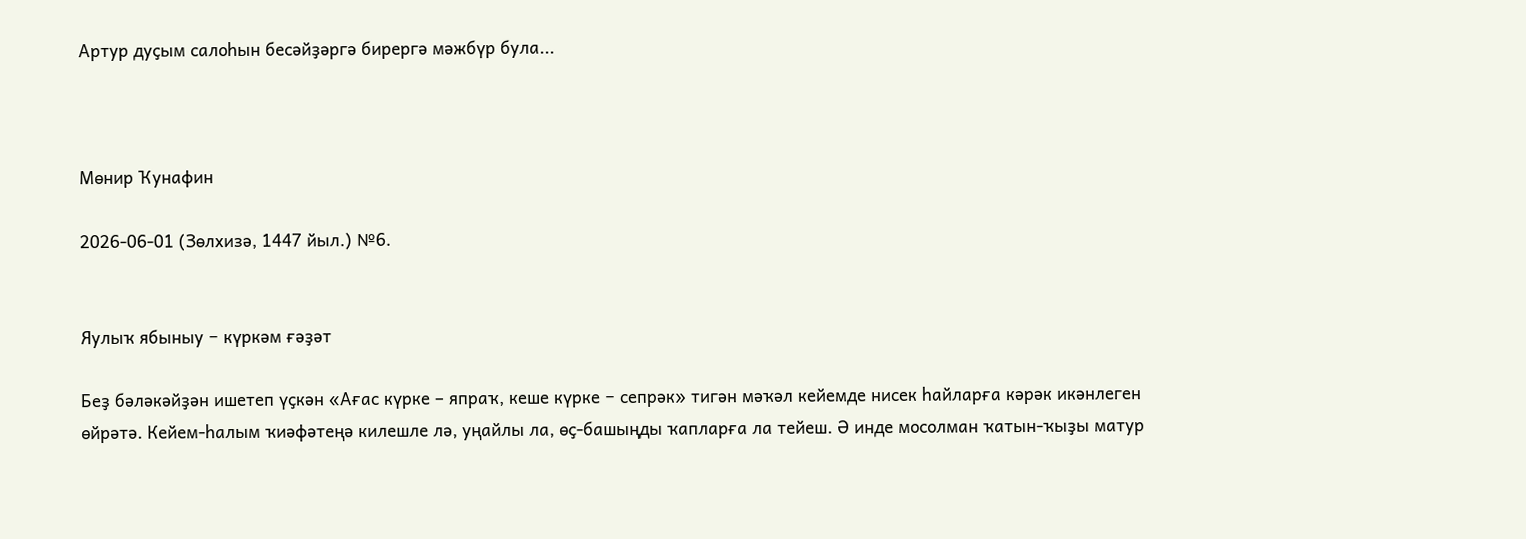Артур дуҫым салоһын бесәйҙәргә бирергә мәжбүр була...



Мөнир Ҡунафин

2026-06-01 (Зөлхизә, 1447 йыл.) №6.


Яулыҡ ябыныу − күркәм ғәҙәт

Беҙ бәләкәйҙән ишетеп үҫкән «Ағас күрке – япраҡ, кеше күрке − сепрәк» тигән мәҡәл кейемде нисек һайларға кәрәк икәнлеген өйрәтә. Кейем-һалым ҡиәфәтеңә килешле лә, уңайлы ла, өҫ-башыңды ҡапларға ла тейеш. Ә инде мосолман ҡатын-ҡыҙы матур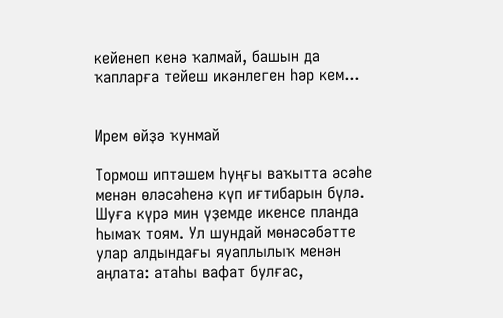кейенеп кенә ҡалмай, башын да ҡапларға тейеш икәнлеген һәр кем...


Ирем өйҙә ҡунмай

Тормош иптәшем һуңғы ваҡытта әсәһе менән өләсәһенә күп иғтибарын бүлә. Шуға күрә мин үҙемде икенсе планда һымаҡ тоям. Ул шундай мөнәсәбәтте улар алдындағы яуаплылыҡ менән аңлата: атаһы вафат булғас,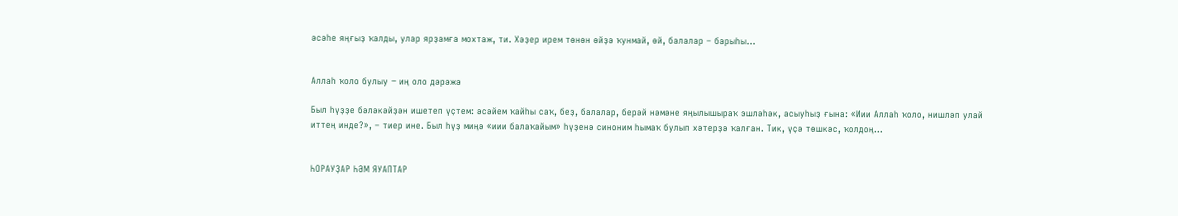әсәһе яңғыҙ ҡалды, улар ярҙамға мохтаж, ти. Хәҙер ирем төнөн өйҙә ҡунмай, өй, балалар – барыһы...


Аллаһ ҡоло булыу − иң оло дәрәжә

Был һүҙҙе бәләкәйҙән ишетеп үҫтем: әсәйем ҡайһы саҡ, беҙ, балалар, берәй нәмәне яңылышыраҡ эшләһәк, асыуһыҙ ғына: «Иии Аллаһ ҡоло, нишләп улай иттең инде?», – тиер ине. Был һүҙ миңә «иии балаҡайым» һүҙенә синоним һымаҡ булып хәтерҙә ҡалған. Тик, үҫә төшкәс, ҡолдоң...


ҺОРАУҘАР ҺӘМ ЯУАПТАР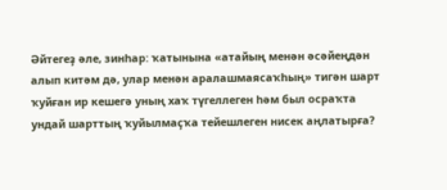Әйтегеҙ әле, зинһар: ҡатынына «атайың менән әсәйеңдән алып китәм дә, улар менән аралашмаясаҡһың» тигән шарт ҡуйған ир кешегә уның хаҡ түгеллеген һәм был осраҡта ундай шарттың ҡуйылмаҫҡа тейешлеген нисек аңлатырға?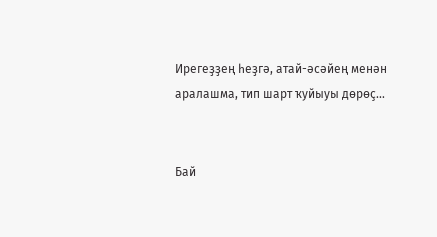Ирегеҙҙең һеҙгә, атай-әсәйең менән аралашма, тип шарт ҡуйыуы дөрөҫ...


Бай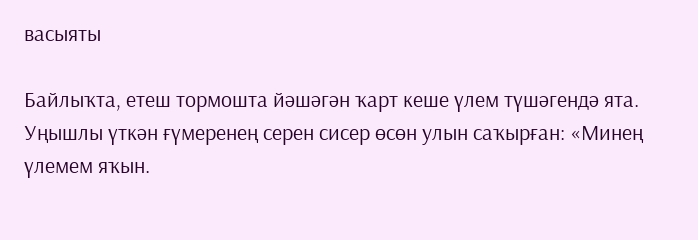васыяты

Байлыҡта, етеш тормошта йәшәгән ҡарт кеше үлем түшәгендә ята. Уңышлы үткән ғүмеренең серен сисер өсөн улын саҡырған: «Минең үлемем яҡын.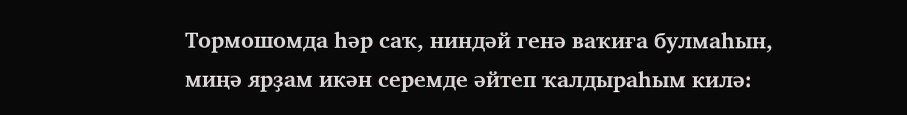Тормошомда һәр саҡ, ниндәй генә ваҡиға булмаһын, миңә ярҙам икән серемде әйтеп ҡалдыраһым килә: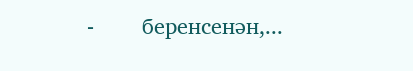-        беренсенән,...